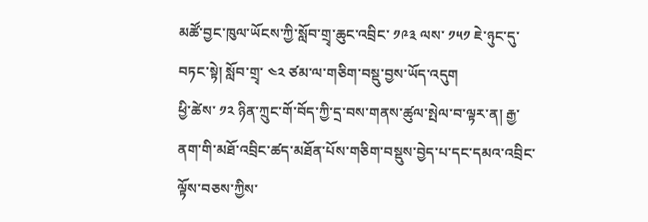མཚོ་བྱང་ཁུལ་ཡོངས་ཀྱི་སློབ་གྲྭ་ཆུང་འབྲིང་ ༡༩༣ ལས་ ༡༥༡ ཇེ་ཉུང་དུ་བཏང་སྟེ། སློབ་གྲྭ་ ༤༢ ཙམ་ལ་གཅིག་བསྡུ་བྱས་ཡོད་འདུག
ཕྱི་ཚེས་ ༡༢ ཉིན་ཀྲུང་གོ་བོད་ཀྱི་དྲ་བས་གནས་ཚུལ་སྤེལ་བ་ལྟར་ན། རྒྱ་ནག་གི་མཐོ་འབྲིང་ཚད་མཐོན་པོས་གཅིག་བསྡུས་བྱེད་པ་དང་དམའ་འབྲིང་ལྟོས་བཅས་ཀྱིས་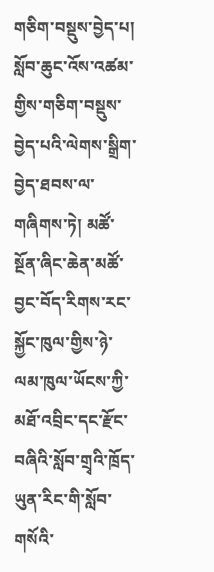གཅིག་བསྡུས་བྱེད་པ། སློབ་ཆུང་འོས་འཚམ་གྱིས་གཅིག་བསྡུས་བྱེད་པའི་ལེགས་སྒྲིག་བྱེད་ཐབས་ལ་གཞིགས་ཏེ། མཚོ་སྔོན་ཞིང་ཆེན་མཚོ་བྱང་བོད་རིགས་རང་སྐྱོང་ཁུལ་གྱིས་ཉེ་ལམ་ཁུལ་ཡོངས་ཀྱི་མཐོ་འབྲིང་དང་རྫོང་བཞིའི་སློབ་གྲྭའི་ཁྲོད་ཡུན་རིང་གི་སློབ་གསོའི་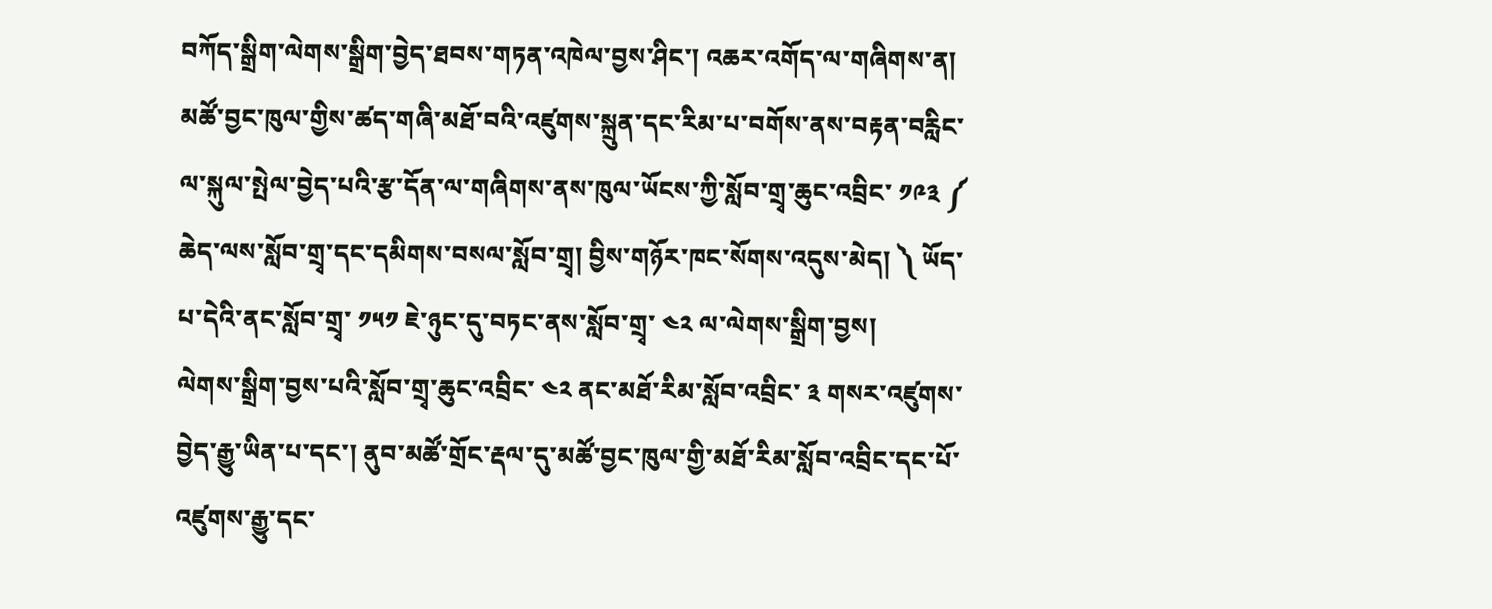བཀོད་སྒྲིག་ལེགས་སྒྲིག་བྱེད་ཐབས་གཏན་འཁེལ་བྱས་ཤིང་། འཆར་འགོད་ལ་གཞིགས་ན། མཚོ་བྱང་ཁུལ་གྱིས་ཚད་གཞི་མཐོ་བའི་འཛུགས་སྐྲུན་དང་རིམ་པ་བགོས་ནས་བརྟན་བརླིང་ལ་སྐུལ་སྤེལ་བྱེད་པའི་རྩ་དོན་ལ་གཞིགས་ནས་ཁུལ་ཡོངས་ཀྱི་སློབ་གྲྭ་ཆུང་འབྲིང་ ༡༩༣ ༼ ཆེད་ལས་སློབ་གྲྭ་དང་དམིགས་བསལ་སློབ་གྲྭ། བྱིས་གཉོར་ཁང་སོགས་འདུས་མེད། ༽ ཡོད་པ་དེའི་ནང་སློབ་གྲྭ་ ༡༥༡ ཇེ་ཉུང་དུ་བཏང་ནས་སློབ་གྲྭ་ ༤༢ ལ་ལེགས་སྒྲིག་བྱས།
ལེགས་སྒྲིག་བྱས་པའི་སློབ་གྲྭ་ཆུང་འབྲིང་ ༤༢ ནང་མཐོ་རིམ་སློབ་འབྲིང་ ༣ གསར་འཛུགས་བྱེད་རྒྱུ་ཡིན་པ་དང་། ནུབ་མཚོ་གྲོང་རྡལ་དུ་མཚོ་བྱང་ཁུལ་གྱི་མཐོ་རིམ་སློབ་འབྲིང་དང་པོ་འཛུགས་རྒྱུ་དང་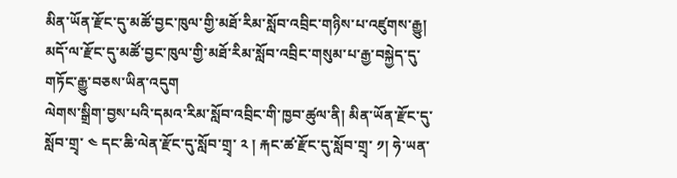མིན་ཡོན་རྫོང་དུ་མཚོ་བྱང་ཁུལ་གྱི་མཐོ་རིམ་སློབ་འབྲིང་གཉིས་པ་འཛུགས་རྒྱུ། མདོ་ལ་རྫོང་དུ་མཚོ་བྱང་ཁུལ་གྱི་མཐོ་རིམ་སློབ་འབྲིང་གསུམ་པ་རྒྱ་བསྐྱེད་དུ་གཏོང་རྒྱུ་བཅས་ཡིན་འདུག
ལེགས་སྒྲིག་བྱས་པའི་དམའ་རིམ་སློབ་འབྲིང་གི་ཁྱབ་ཚུལ་ནི། མིན་ཡོན་རྫོང་དུ་སློབ་གྲྭ་ ༤ དང་ཆི་ལེན་རྫོང་དུ་སློབ་གྲྭ་ ༢ ། རྐང་ཚ་རྫོང་དུ་སློབ་གྲྭ་ ༡། ཧེ་ཡན་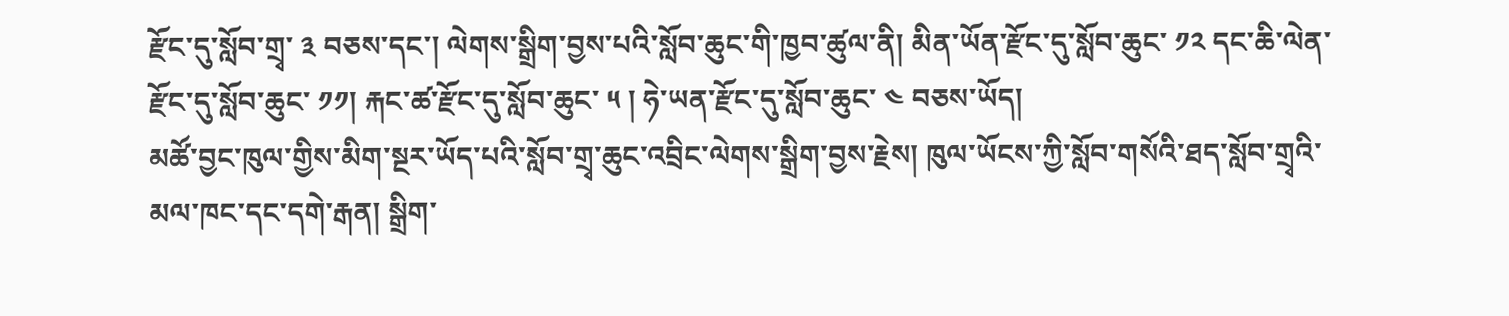རྫོང་དུ་སློབ་གྲྭ་ ༣ བཅས་དང་། ལེགས་སྒྲིག་བྱས་པའི་སློབ་ཆུང་གི་ཁྱབ་ཚུལ་ནི། མིན་ཡོན་རྫོང་དུ་སློབ་ཆུང་ ༡༢ དང་ཆི་ལེན་རྫོང་དུ་སློབ་ཆུང་ ༡༡། རྐང་ཚ་རྫོང་དུ་སློབ་ཆུང་ ༥ ། ཧེ་ཡན་རྫོང་དུ་སློབ་ཆུང་ ༤ བཅས་ཡོད།
མཚོ་བྱང་ཁུལ་གྱིས་མིག་སྔར་ཡོད་པའི་སློབ་གྲྭ་ཆུང་འབྲིང་ལེགས་སྒྲིག་བྱས་རྗེས། ཁུལ་ཡོངས་ཀྱི་སློབ་གསོའི་ཐད་སློབ་གྲྭའི་མལ་ཁང་དང་དགེ་རྒན། སྒྲིག་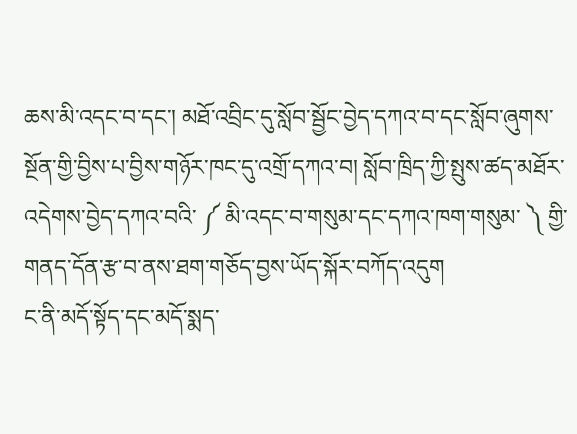ཆས་མི་འདང་བ་དང་། མཐོ་འབྲིང་དུ་སློབ་སྦྱོང་བྱེད་དཀའ་བ་དང་སློབ་ཞུགས་སྔོན་གྱི་བྱིས་པ་བྱིས་གཉོར་ཁང་དུ་འགྲོ་དཀའ་བ། སློབ་ཁྲིད་ཀྱི་སྤུས་ཚད་མཐོར་འདེགས་བྱེད་དཀའ་བའི་ ༼ མི་འདང་བ་གསུམ་དང་དཀའ་ཁག་གསུམ་ ༽ གྱི་གནད་དོན་རྩ་བ་ནས་ཐག་གཅོད་བྱས་ཡོད་སྐོར་བཀོད་འདུག
ང་ནི་མདོ་སྟོད་དང་མདོ་སྨད་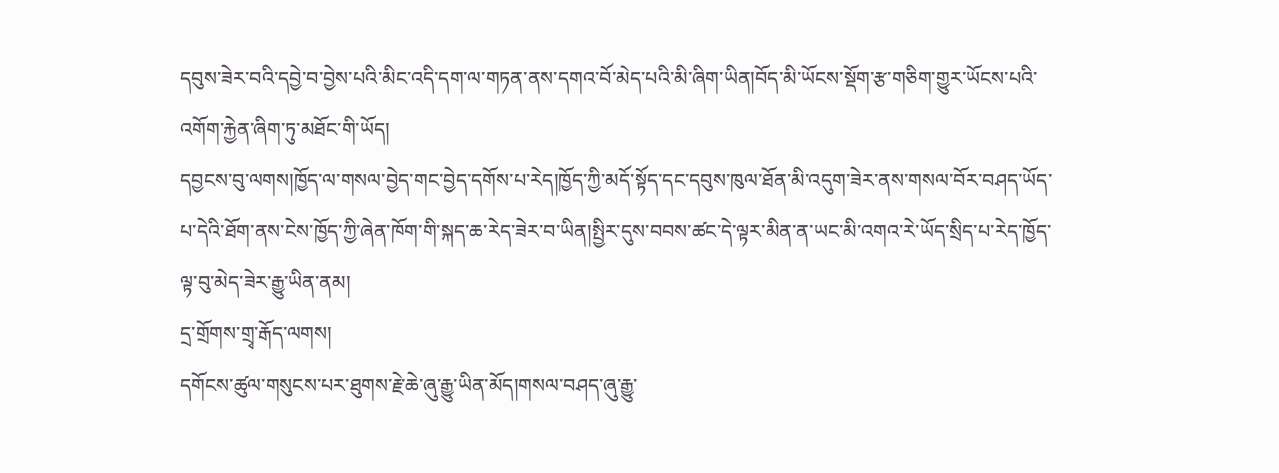དབུས་ཟེར་བའི་དབྱེ་བ་བྱེས་པའི་མིང་འདི་དག་ལ་གཏན་ནས་དགའ་བོ་མེད་པའི་མི་ཞིག་ཡིན།བོད་མི་ཡོངས་སྡོག་རྩ་གཅིག་གྱུར་ཡོངས་པའི་འགོག་རྐྱེན་ཞིག་ཏུ་མཐོང་གི་ཡོད།
དབྱངས་བུ་ལགས།ཁྱོད་ལ་གསལ་བྱེད་གང་བྱེད་དགོས་པ་རེད།ཁྱོད་ཀྱི་མདོ་སྟོད་དང་དབུས་ཁུལ་ཐོན་མི་འདུག་ཟེར་ནས་གསལ་བོར་བཤད་ཡོད་པ་དེའི་ཐོག་ནས་ངེས་ཁྱོད་ཀྱི་ཞེན་ཁོག་གི་སྐད་ཆ་རེད་ཟེར་བ་ཡིན།སྤྱིར་དུས་བབས་ཚང་དེ་ལྟར་མིན་ན་ཡང་མི་འགའ་རེ་ཡོད་སྲིད་པ་རེད་ཁྱོད་ལྟ་བུ་མེད་ཟེར་རྒྱུ་ཡིན་ནམ།
དྲ་གྲོགས་གྲྭ་རྒོད་ལགས།
དགོངས་ཚུལ་གསུངས་པར་ཐུགས་རྗེ་ཆེ་ཞུ་རྒྱུ་ཡིན་མོད།གསལ་བཤད་ཞུ་རྒྱུ་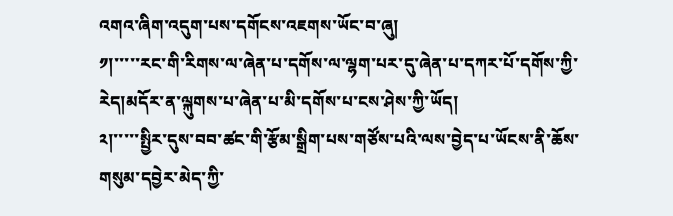འགའ་ཞིག་འདུག་པས་དགོངས་འཇགས་ཡོང་བ་ཞུ།
༡།་་་་་རང་གི་རིགས་ལ་ཞེན་པ་དགོས་ལ་ལྷག་པར་དུ་ཞེན་པ་དཀར་པོ་དགོས་ཀྱི་རེད།མདོར་ན་ལྐུགས་པ་ཞེན་པ་མི་དགོས་པ་ངས་ཤེས་ཀྱི་ཡོད།
༢།་་་་་སྤྱིར་དུས་བབ་ཚང་གི་རྩོམ་སྒྲིག་པས་གཙོས་པའི་ལས་བྱེད་པ་ཡོངས་ནི་ཆོས་གསུམ་དབྱེར་མེད་ཀྱི་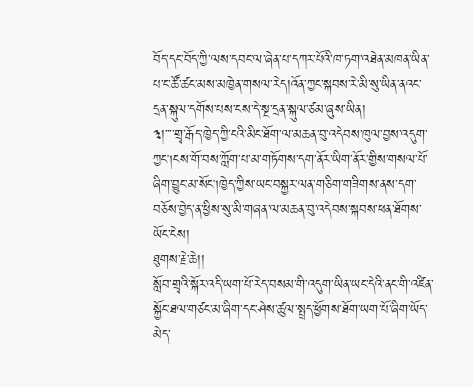བོད་དང་བོད་ཀྱི་ལས་དབང་ལ་ཞེན་པ་དཀར་པོའི་ཁ་ཏག་འཐེན་མཁན་ཡིན་པ་ང་ཚོ་ཚང་མས་མཁྱེན་གསལ་རེད།འོན་ཀྱང་སྐབས་རེ་མི་སུ་ཡིན་ནའང་དྲན་སྐུལ་དགོས་པས་ངས་དེ་སྔ་དྲན་སྐུལ་ཙམ་ཞུས་ཡིན།
༣།་་་་གྲྭ་རྒོད་ཁྱེད་ཀྱི་ངའི་མིང་ཐོག་ལ་མཆན་བུ་འདེབས་ཁུལ་བྱས་འདུག་ཀྱང།ངས་གོ་བས་ཀློག་པ་མ་གཏོགས་དག་ནོར་ཡིག་ནོར་གྱིས་གསལ་པོ་ཞིག་བྱུང་མ་སོང།ཁྱེད་ཀྱིས་ཡང་བསྐྱར་ལན་གཅིག་གཟིགས་ནས་དག་བཅོས་བྱེད་ན་ཕྱིས་སུ་མི་གཞན་ལ་མཆན་བུ་འདེབས་སྐབས་ཕན་ཐོགས་ཡོང་ངེས།
ཐུགས་རྗེ་ཆེ།།
སློབ་གྲྭའི་སྐོར་འདི་ཡག་པོ་རེད་བསམ་གི་འདུག་ཡིན་ཡང་དེའི་ནང་གི་འཛིན་སྐྱོང་ཐལ་གཙང་མ་ཞིག་དང་ཤེས་ཚུལ་སྤྲད་ཕྱོགས་ཐོག་ཡག་པོ་ཞིག་ཡོད་མེད་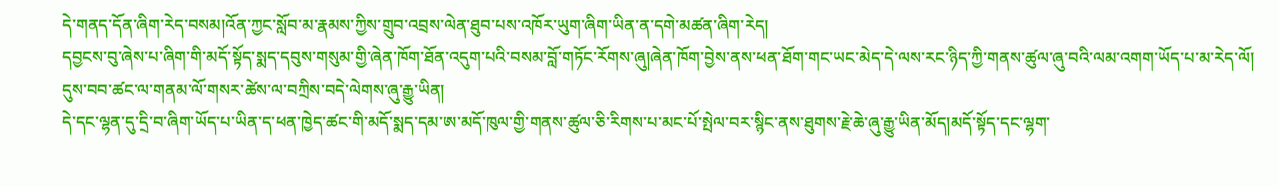དེ་གནད་དོན་ཞིག་རེད་བསམ།འོན་ཀྱང་སློབ་མ་རྣམས་ཀྱིས་གྲུབ་འབྲས་ལེན་ཐུབ་པས་འཁོར་ཡུག་ཞིག་ཡིན་ན་དགེ་མཚན་ཞིག་རེད།
དབྱངས་བུ་ཞེས་པ་ཞིག་གི་མདོ་སྟོད་སྨད་དབུས་གསུམ་གྱི་ཞེན་ཁོག་ཐོན་འདུག་པའི་བསམ་བློ་གཏོང་རོགས་ཞུ།ཞེན་ཁོག་བྱེས་ནས་ཕན་ཐོག་གང་ཡང་མེད་དེ་ལས་རང་ཉིད་ཀྱི་གནས་ཚུལ་ཞུ་བའི་ལམ་འགག་ཡོད་པ་མ་རེད་ལོ།
དུས་བབ་ཚང་ལ་གནམ་ལོ་གསར་ཚེས་ལ་བཀྲིས་བདེ་ལེགས་ཞུ་རྒྱུ་ཡིན།
དེ་དང་ལྷན་དུ་དྲི་བ་ཞིག་ཡོད་པ་ཡིན་ད་ཕན་ཁྱེད་ཚང་གི་མདོ་སྨད་དམ་ཨ་མདོ་ཁུལ་གྱི་གནས་ཚུལ་ཅི་རིགས་པ་མང་པོ་སྤེལ་བར་སྙིང་ནས་ཐུགས་རྗེ་ཆེ་ཞུ་རྒྱུ་ཡིན་མོད།མདོ་སྟོད་དང་ལྷག་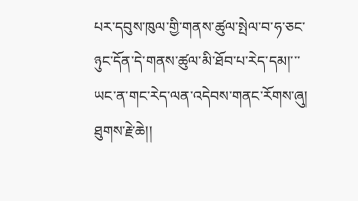པར་དབུས་ཁུལ་གྱི་གནས་ཚུལ་སྤེལ་བ་ཧ་ཅང་ཉུང་དོན་དེ་གནས་ཚུལ་མི་ཐོབ་པ་རེད་དམ།་་་ཡང་ན་གང་རེད་ལན་འདེབས་གནང་རོགས་ཞུ།
ཐུགས་རྗེ་ཆེ།།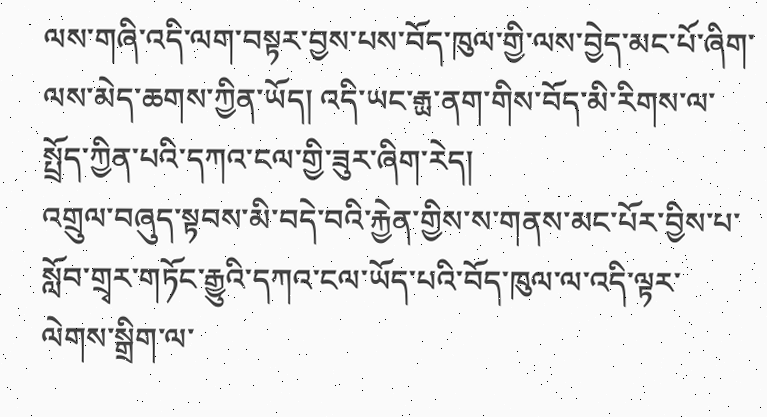ལས་གཞི་འདི་ལག་བསྟར་བྱས་པས་བོད་ཁུལ་གྱི་ལས་བྱེད་མང་པོ་ཞིག་ལས་མེད་ཆགས་ཀྱིན་ཡོད། འདི་ཡང་རྒྻ་ནག་གིས་བོད་མི་རིགས་ལ་སྤྲོད་ཀྱིན་པའི་དཀའ་ངལ་གྱི་ཟུར་ཞིག་རེད།
འགྲུལ་བཞུད་སྟབས་མི་བདེ་བའི་རྐྱེན་གྱིས་ས་གནས་མང་པོར་བྱིས་པ་སློབ་གྲྭར་གཏོང་རྒྱུའི་དཀའ་ངལ་ཡོད་པའི་བོད་ཁུལ་ལ་འདི་ལྟར་ལེགས་སྒྲིག་ལ་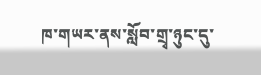ཁ་གཡར་ནས་སློབ་གྲྭ་ཉུང་དུ་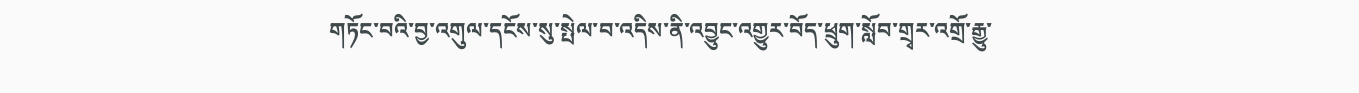གཏོང་བའི་བྱ་འགུལ་དངོས་སུ་སྤེལ་བ་འདིས་ནི་འབྱུང་འགྱུར་བོད་ཕྲུག་སློབ་གྲྭར་འགྲོ་རྒྱུ་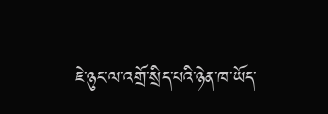ཇེ་ཉུང་ལ་འགྲོ་སྲིད་པའི་ཉེན་ཁ་ཡོད་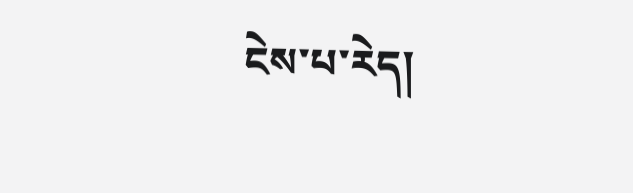ངེས་པ་རེད།